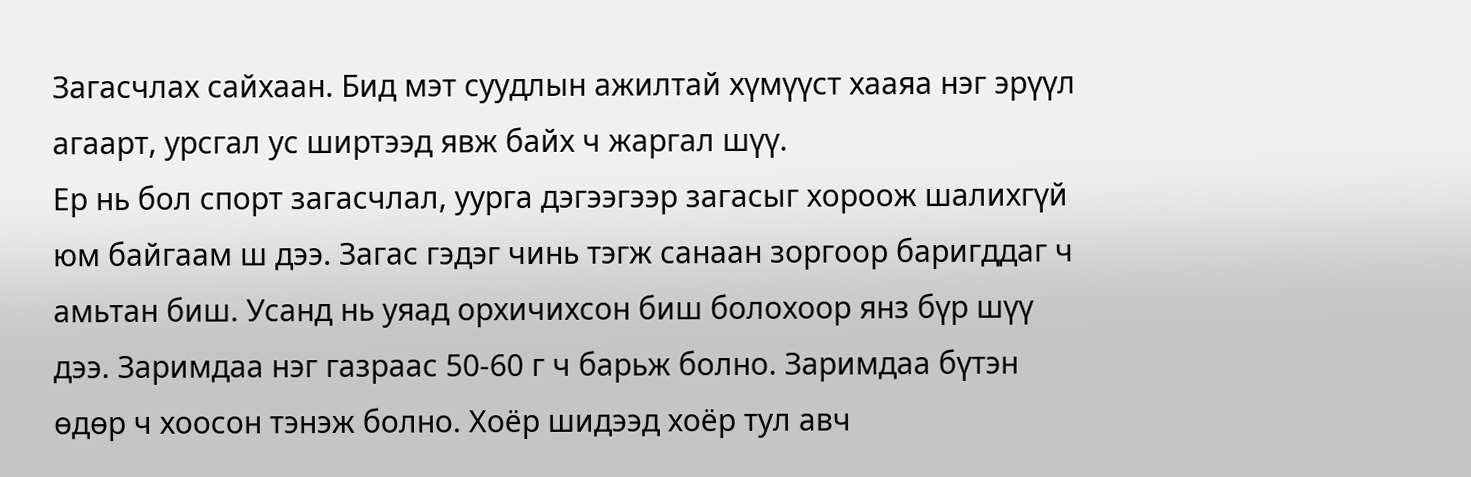Загасчлах сайхаан. Бид мэт суудлын ажилтай хүмүүст хааяа нэг эрүүл агаарт, урсгал ус ширтээд явж байх ч жаргал шүү.
Ер нь бол спорт загасчлал, уурга дэгээгээр загасыг хороож шалихгүй юм байгаам ш дээ. Загас гэдэг чинь тэгж санаан зоргоор баригддаг ч амьтан биш. Усанд нь уяад орхичихсон биш болохоор янз бүр шүү дээ. Заримдаа нэг газраас 50-60 г ч барьж болно. Заримдаа бүтэн өдөр ч хоосон тэнэж болно. Хоёр шидээд хоёр тул авч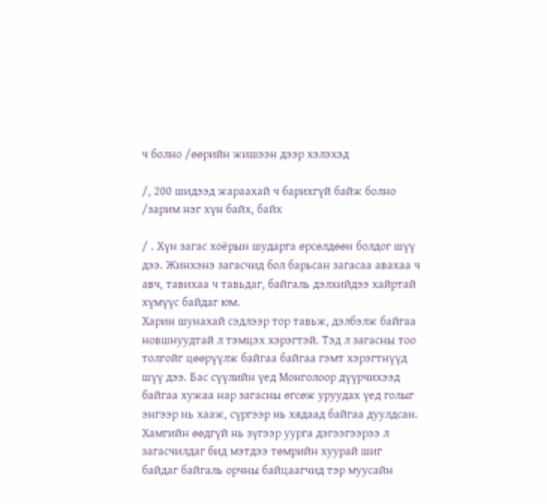ч болно /өөрийн жишээн дээр хэлэхэд

/, 200 шидээд жараахай ч барихгүй байж болно /зарим нэг хүн байх, байх

/ . Хүн загас хоёрын шударга өрсөлдөөн болдог шүү дээ. Жинхэнэ загасчид бол барьсан загасаа авахаа ч авч, тавихаа ч тавьдаг, байгаль дэлхийдээ хайртай хүмүүс байдаг юм.
Харин шунахай сэдлээр тор тавьж, дэлбэлж байгаа новшнуудтай л тэмцэх хэрэгтэй. Тэд л загасны тоо толгойг цөөрүүлж байгаа байгаа гэмт хэрэгтнүүд шүү дээ. Бас сүүлийн үед Монголоор дүүрчихээд байгаа хужаа нар загасны өгсөж уруудах үед голыг энгээр нь хааж, сүргээр нь хядаад байгаа дуулдсан. Хамгийн өөдгүй нь зүгээр уурга дэгээгээрээ л загасчилдаг бид мэтдээ төмрийн хуурай шиг байдаг байгаль орчны байцаагчид тэр муусайн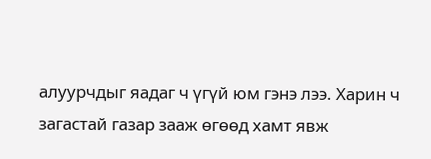алуурчдыг яадаг ч үгүй юм гэнэ лээ. Харин ч загастай газар зааж өгөөд хамт явж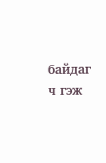байдаг ч гэж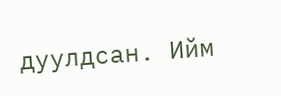дуулдсан. Ийм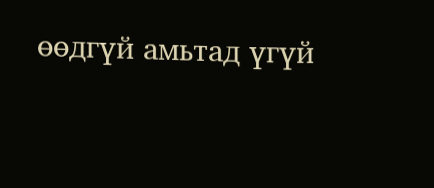өөдгүй амьтад үгүй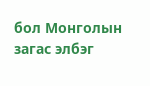бол Монголын загас элбэг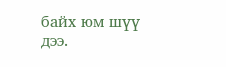байх юм шүү дээ.